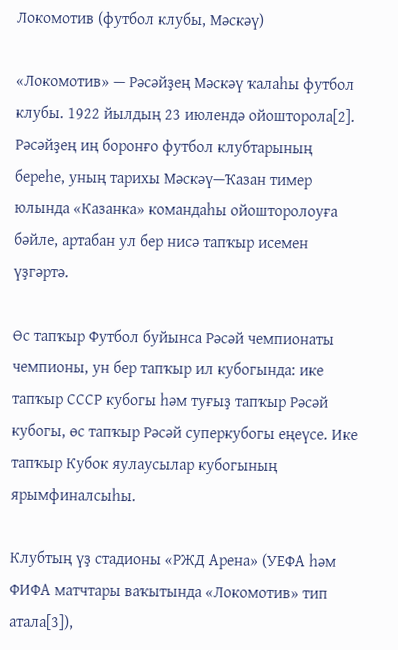Локомотив (футбол клубы, Мәскәү)

«Локомотив» — Рәсәйҙең Мәскәү ҡалаһы футбол клубы. 1922 йылдың 23 июлендә ойошторола[2]. Рәсәйҙең иң боронғо футбол клубтарының береһе, уның тарихы Мәскәү—Ҡазан тимер юлында «Казанка» командаһы ойошторолоуға бәйле, артабан ул бер нисә тапҡыр исемен үҙгәртә.

Өс тапҡыр Футбол буйынса Рәсәй чемпионаты чемпионы, ун бер тапҡыр ил кубогында: ике тапҡыр СССР кубогы һәм туғыҙ тапҡыр Рәсәй кубогы, өс тапҡыр Рәсәй суперкубогы еңеүсе. Ике тапҡыр Кубок яулаусылар кубогының ярымфиналсыһы.

Клубтың үҙ стадионы «РЖД Арена» (УЕФА һәм ФИФА матчтары ваҡытында «Локомотив» тип атала[3]),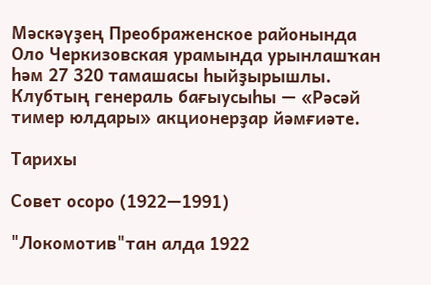Мәскәүҙең Преображенское районында Оло Черкизовская урамында урынлашҡан һәм 27 320 тамашасы һыйҙырышлы. Клубтың генераль бағыусыһы — «Рәсәй тимер юлдары» акционерҙар йәмғиәте.

Тарихы

Совет осоро (1922—1991)

"Локомотив"тан алда 1922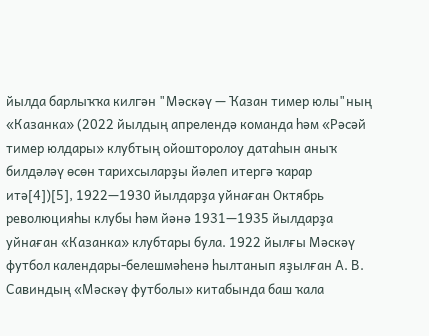йылда барлыҡҡа килгән "Мәскәү — Ҡазан тимер юлы"ның «Казанка» (2022 йылдың апрелендә команда һәм «Рәсәй тимер юлдары» клубтың ойошторолоу датаһын аныҡ билдәләү өсөн тарихсыларҙы йәлеп итергә ҡарар итә[4])[5], 1922—1930 йылдарҙа уйнаған Октябрь революцияһы клубы һәм йәнә 1931—1935 йылдарҙа уйнаған «Казанка» клубтары була. 1922 йылғы Мәскәү футбол календары-белешмәһенә һылтанып яҙылған А. В. Савиндың «Мәскәү футболы» китабында баш ҡала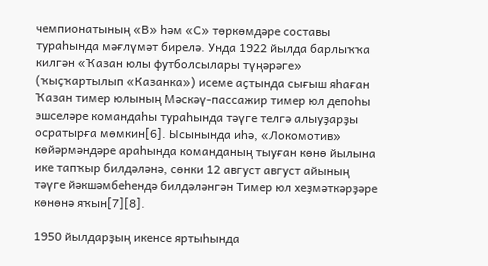чемпионатының «В» һәм «С» төркөмдәре составы тураһында мәғлүмәт бирелә. Унда 1922 йылда барлыҡҡа килгән «Ҡазан юлы футболсылары түңәрәге» (ҡыҫҡартылып «Казанка») исеме аҫтында сығыш яһаған Ҡазан тимер юлының Мәскәү-пассажир тимер юл депоһы эшселәре командаһы тураһында тәүге телгә алыуҙарҙы осратырға мөмкин[6]. Ысынында иһә, «Локомотив» көйәрмәндәре араһында команданың тыуған көнө йылына ике тапҡыр билдәләнә, сөнки 12 август август айының тәүге йәкшәмбеһендә билдәләнгән Тимер юл хеҙмәткәрҙәре көнөнә яҡын[7][8].

1950 йылдарҙың икенсе яртыһында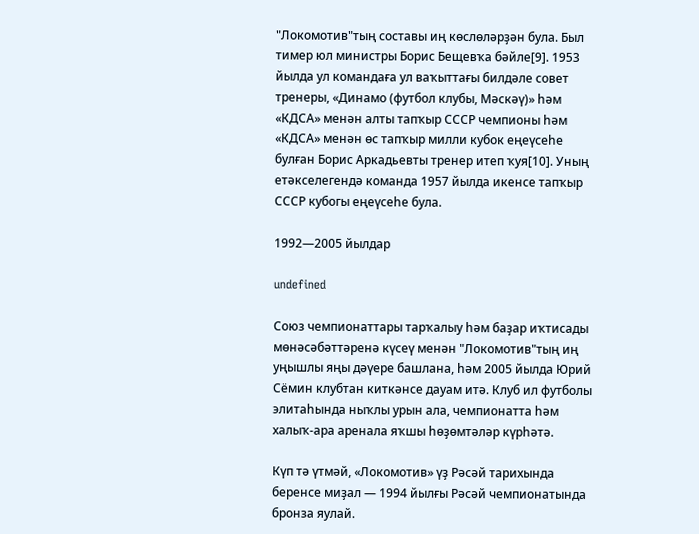"Локомотив"тың составы иң көслөләрҙән була. Был тимер юл министры Борис Бещевҡа бәйле[9]. 1953 йылда ул командаға ул ваҡыттағы билдәле совет тренеры, «Динамо (футбол клубы, Мәскәү)» һәм «КДСА» менән алты тапҡыр СССР чемпионы һәм «КДСА» менән өс тапҡыр милли кубок еңеүсеһе булған Борис Аркадьевты тренер итеп ҡуя[10]. Уның етәкселегендә команда 1957 йылда икенсе тапҡыр СССР кубогы еңеүсеһе була.

1992—2005 йылдар

undefined

Союз чемпионаттары тарҡалыу һәм баҙар иҡтисады мөнәсәбәттәренә күсеү менән "Локомотив"тың иң уңышлы яңы дәүере башлана, һәм 2005 йылда Юрий Сёмин клубтан киткәнсе дауам итә. Клуб ил футболы элитаһында ныҡлы урын ала, чемпионатта һәм халыҡ-ара аренала яҡшы һөҙөмтәләр күрһәтә.

Күп тә үтмәй, «Локомотив» үҙ Рәсәй тарихында беренсе миҙал — 1994 йылғы Рәсәй чемпионатында бронза яулай.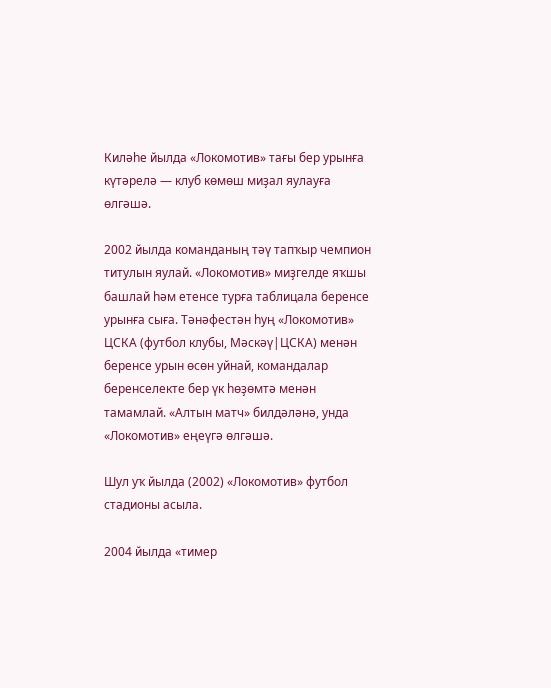Киләһе йылда «Локомотив» тағы бер урынға күтәрелә — клуб көмөш миҙал яулауға өлгәшә.

2002 йылда команданың тәү тапҡыр чемпион титулын яулай. «Локомотив» миҙгелде яҡшы башлай һәм етенсе турға таблицала беренсе урынға сыға. Тәнәфестән һуң «Локомотив» ЦСКА (футбол клубы, Мәскәү|ЦСКА) менән беренсе урын өсөн уйнай, командалар беренселекте бер үк һөҙөмтә менән тамамлай. «Алтын матч» билдәләнә, унда «Локомотив» еңеүгә өлгәшә.

Шул уҡ йылда (2002) «Локомотив» футбол стадионы асыла.

2004 йылда «тимер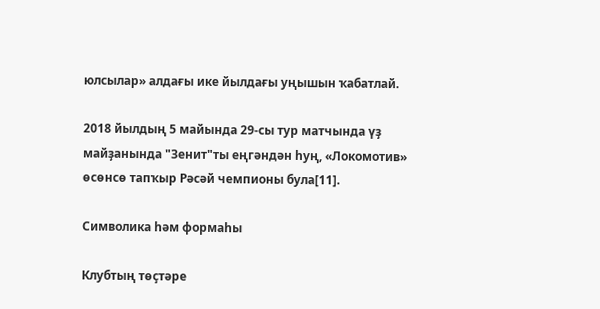юлсылар» алдағы ике йылдағы уңышын ҡабатлай.

2018 йылдың 5 майында 29-сы тур матчында үҙ майҙанында "Зенит"ты еңгәндән һуң, «Локомотив» өсөнсө тапҡыр Рәсәй чемпионы була[11].

Символика һәм формаһы

Клубтың төҫтәре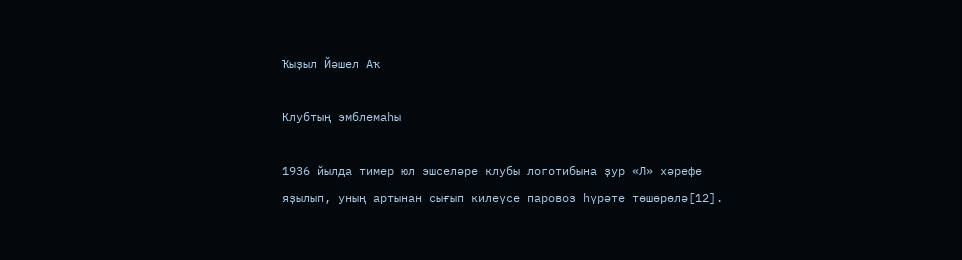Ҡыҙыл Йәшел Аҡ

Клубтың эмблемаһы

1936 йылда тимер юл эшселәре клубы логотибына ҙур «Л» хәрефе яҙылып, уның артынан сығып килеүсе паровоз һүрәте төшөрөлә[12].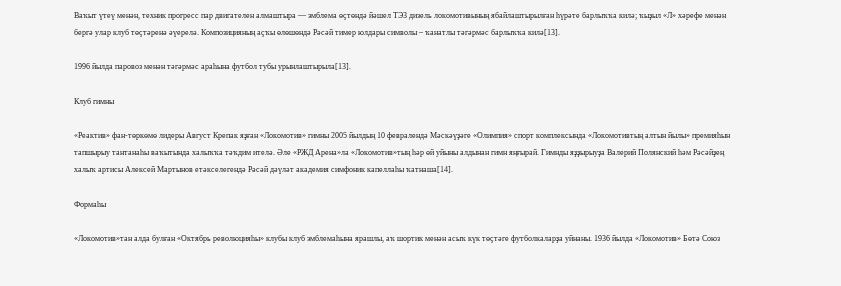Ваҡыт үтеү менән, техник прогресс пар двигателен алмаштыра — эмблема өҫтөндә йәшел ТЭ3 дизель локомотивының ябайлаштырылған һүрәте барлыҡҡа килә; ҡыҙыл «Л» хәрефе менән бергә улар клуб төҫтәренә әүерелә. Композицияның аҫҡы өлөшөндә Рәсәй тимер юлдары символы – ҡанатлы тәгәрмәс барлыҡҡа килә[13].

1996 йылда паровоз менән тәгәрмәс араһына футбол тубы урынлаштырыла[13].

Клуб гимны

«Реактив» фан-төркөмө лидеры Август Крепак яҙған «Локомотив» гимны 2005 йылдың 10 февралендә Мәскәүҙәге «Олимпия» спорт комплексында «Локомотивтың алтын йылы» премияһын тапшырыу тантанаһы ваҡытында халыҡҡа тәҡдим ителә. Әле «РЖД Арена»ла «Локомотив»тың һәр өй уйыны алдынан гимн яңғырай. Гимнды яҙҙырыуҙа Валерий Полянский һәм Рәсәйҙең халыҡ артисы Алексей Мартынов етәкселегендә Рәсәй дәүләт академия симфоник капеллаһы ҡатнаша[14].

Формаһы

«Локомотив»тан алда булған «Октябрь революцияһы» клубы клуб эмблемаһына ярашлы, аҡ шортик менән асыҡ күк төҫтәге футболкаларҙа уйнаны. 1936 йылда «Локомотив» Бөтә Союз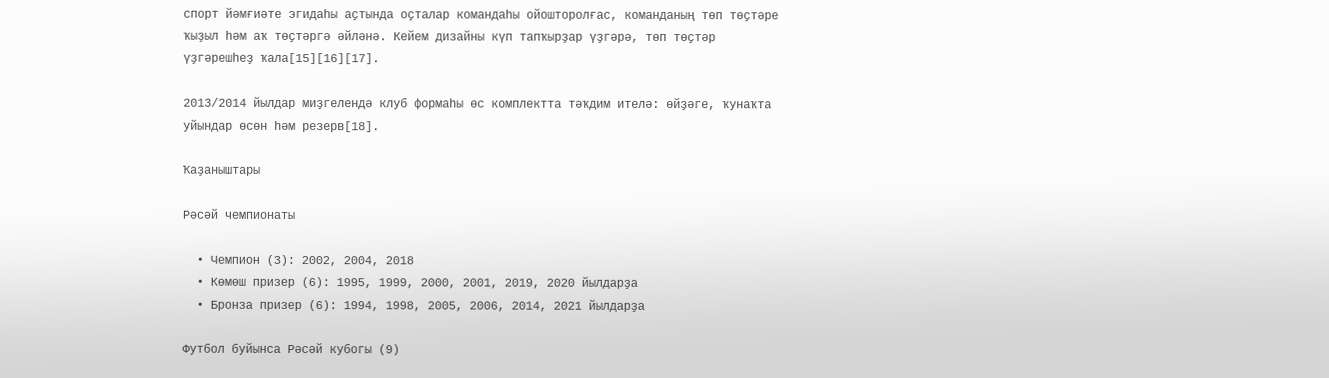спорт йәмғиәте эгидаһы аҫтында оҫталар командаһы ойошторолғас, команданың төп төҫтәре ҡыҙыл һәм аҡ төҫтәргә әйләнә. Кейем дизайны күп тапҡырҙар үҙгәрә, төп төҫтәр үҙгәрешһеҙ ҡала[15][16][17].

2013/2014 йылдар миҙгелендә клуб формаһы өс комплектта тәҡдим ителә: өйҙәге, ҡунаҡта уйындар өсөн һәм резерв[18].

Ҡаҙаныштары

Рәсәй чемпионаты

  • Чемпион (3): 2002, 2004, 2018
  • Көмөш призер (6): 1995, 1999, 2000, 2001, 2019, 2020 йылдарҙа
  • Бронза призер (6): 1994, 1998, 2005, 2006, 2014, 2021 йылдарҙа

Футбол буйынса Рәсәй кубогы (9)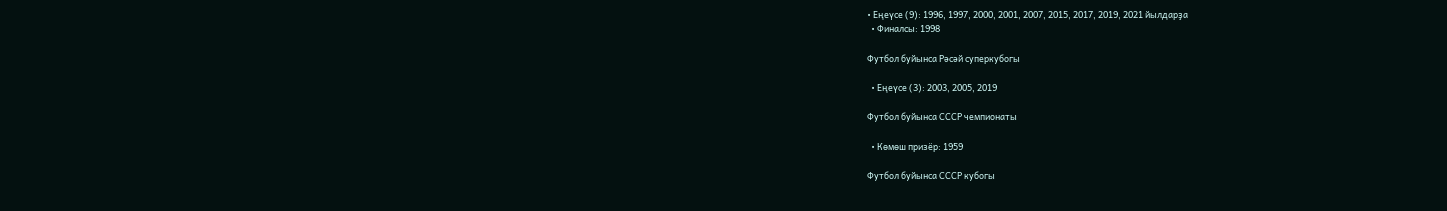• Еңеүсе (9): 1996, 1997, 2000, 2001, 2007, 2015, 2017, 2019, 2021 йылдарҙа
  • Финалсы: 1998

Футбол буйынса Рәсәй суперкубогы

  • Еңеүсе (3): 2003, 2005, 2019

Футбол буйынса СССР чемпионаты

  • Көмөш призёр: 1959

Футбол буйынса СССР кубогы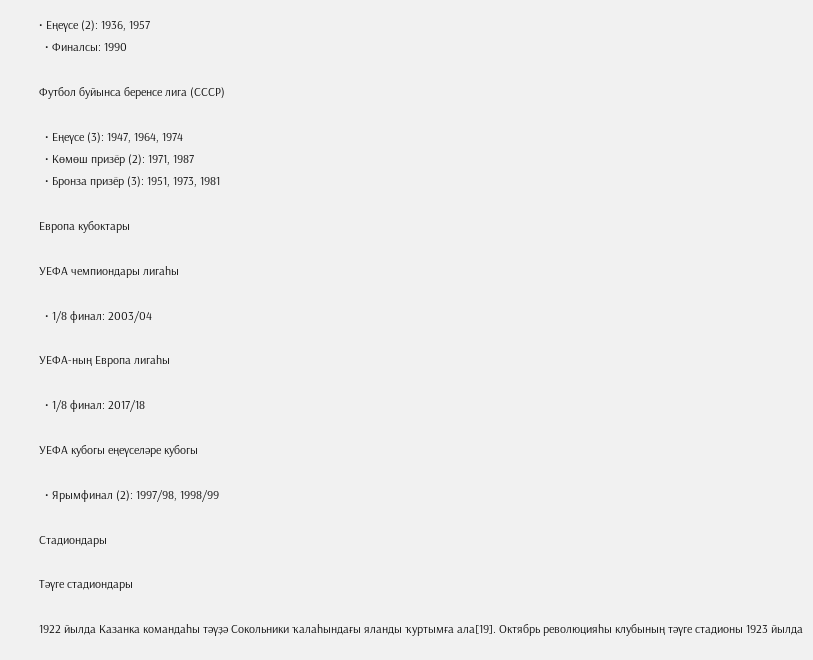• Еңеүсе (2): 1936, 1957
  • Финалсы: 1990

Футбол буйынса беренсе лига (СССР)

  • Еңеүсе (3): 1947, 1964, 1974
  • Көмөш призёр (2): 1971, 1987
  • Бронза призёр (3): 1951, 1973, 1981

Европа кубоктары

УЕФА чемпиондары лигаһы

  • 1/8 финал: 2003/04

УЕФА-ның Европа лигаһы

  • 1/8 финал: 2017/18

УЕФА кубогы еңеүселәре кубогы

  • Ярымфинал (2): 1997/98, 1998/99

Стадиондары

Тәүге стадиондары

1922 йылда Казанка командаһы тәүҙә Сокольники ҡалаһындағы яланды ҡуртымға ала[19]. Октябрь революцияһы клубының тәүге стадионы 1923 йылда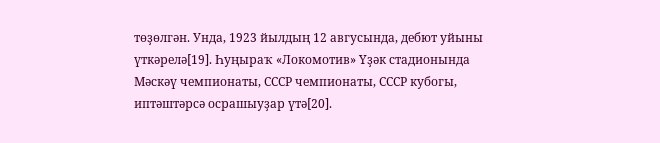төҙөлгән. Унда, 1923 йылдың 12 авгусында, дебют уйыны үткәрелә[19]. Һуңыраҡ «Локомотив» Үҙәк стадионында Мәскәү чемпионаты, СССР чемпионаты, СССР кубогы, иптәштәрсә осрашыуҙар үтә[20].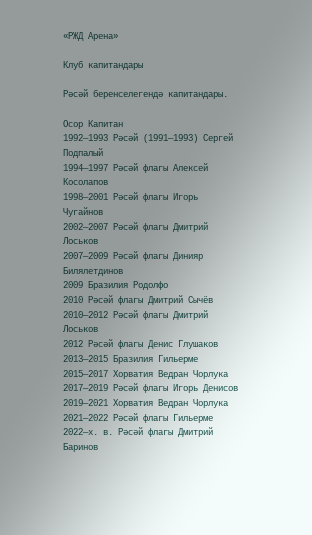«РЖД Арена»

Клуб капитандары

Рәсәй беренселегендә капитандары.

Осор Капитан
1992—1993 Рәсәй (1991—1993) Сергей Подпалый
1994—1997 Рәсәй флагы Алексей Косолапов
1998—2001 Рәсәй флагы Игорь Чугайнов
2002—2007 Рәсәй флагы Дмитрий Лоськов
2007—2009 Рәсәй флагы Динияр Билялетдинов
2009 Бразилия Родолфо
2010 Рәсәй флагы Дмитрий Сычёв
2010—2012 Рәсәй флагы Дмитрий Лоськов
2012 Рәсәй флагы Денис Глушаков
2013—2015 Бразилия Гильерме
2015—2017 Хорватия Ведран Чорлука
2017—2019 Рәсәй флагы Игорь Денисов
2019—2021 Хорватия Ведран Чорлука
2021—2022 Рәсәй флагы Гильерме
2022—х. в. Рәсәй флагы Дмитрий Баринов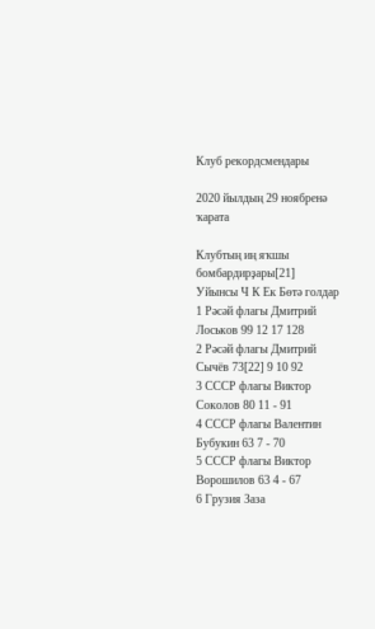Клуб рекордсмендары

2020 йылдың 29 ноябренә ҡарата

Клубтың иң яҡшы бомбардирҙары[21]
Уйынсы Ч К Ек Бөтә голдар
1 Рәсәй флагы Дмитрий Лоськов 99 12 17 128
2 Рәсәй флагы Дмитрий Сычёв 73[22] 9 10 92
3 СССР флагы Виктор Соколов 80 11 - 91
4 СССР флагы Валентин Бубукин 63 7 - 70
5 СССР флагы Виктор Ворошилов 63 4 - 67
6 Грузия Заза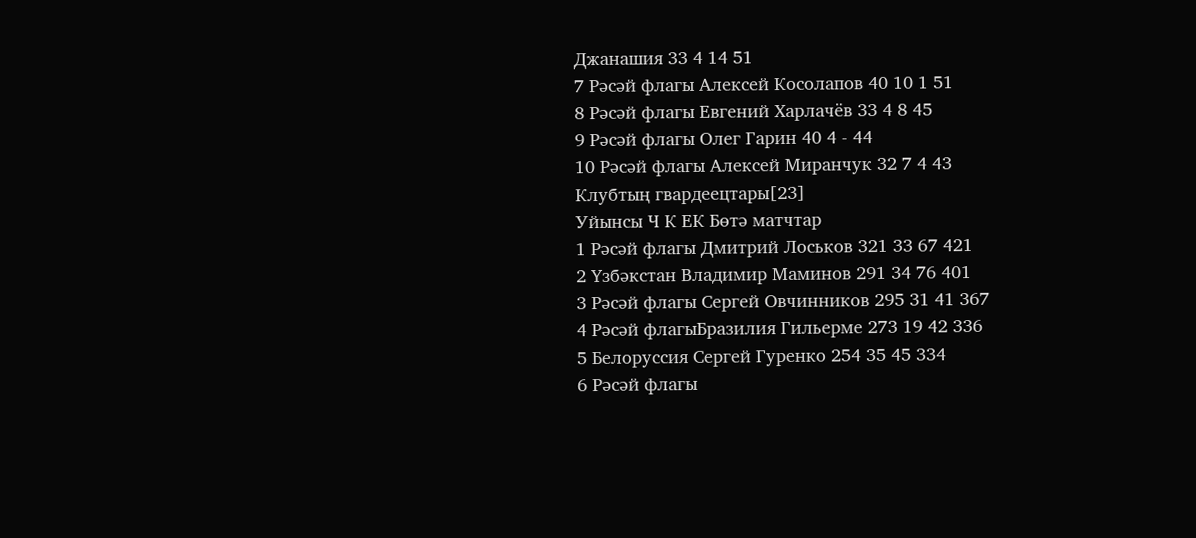Джанашия 33 4 14 51
7 Рәсәй флагы Алексей Косолапов 40 10 1 51
8 Рәсәй флагы Евгений Харлачёв 33 4 8 45
9 Рәсәй флагы Олег Гарин 40 4 - 44
10 Рәсәй флагы Алексей Миранчук 32 7 4 43
Клубтың гвардеецтары[23]
Уйынсы Ч К ЕК Бөтә матчтар
1 Рәсәй флагы Дмитрий Лоськов 321 33 67 421
2 Үзбәкстан Владимир Маминов 291 34 76 401
3 Рәсәй флагы Сергей Овчинников 295 31 41 367
4 Рәсәй флагыБразилия Гильерме 273 19 42 336
5 Белоруссия Сергей Гуренко 254 35 45 334
6 Рәсәй флагы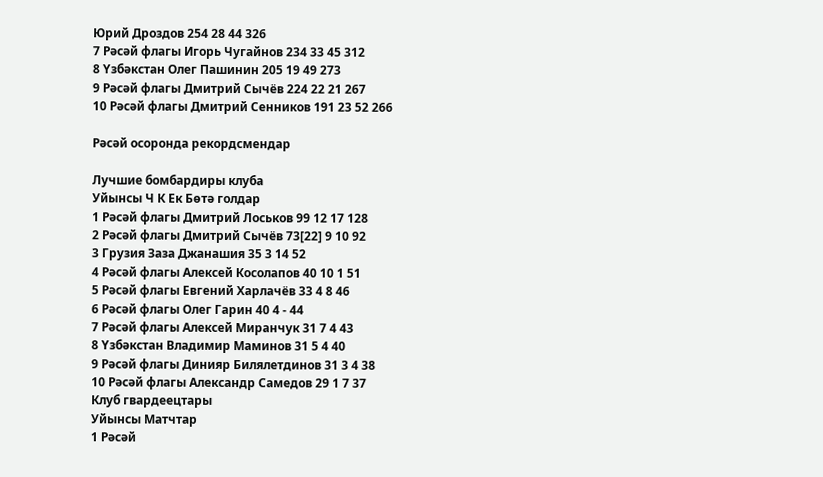Юрий Дроздов 254 28 44 326
7 Рәсәй флагы Игорь Чугайнов 234 33 45 312
8 Үзбәкстан Олег Пашинин 205 19 49 273
9 Рәсәй флагы Дмитрий Сычёв 224 22 21 267
10 Рәсәй флагы Дмитрий Сенников 191 23 52 266

Рәсәй осоронда рекордсмендар

Лучшие бомбардиры клуба
Уйынсы Ч К Ек Бөтә голдар
1 Рәсәй флагы Дмитрий Лоськов 99 12 17 128
2 Рәсәй флагы Дмитрий Сычёв 73[22] 9 10 92
3 Грузия Заза Джанашия 35 3 14 52
4 Рәсәй флагы Алексей Косолапов 40 10 1 51
5 Рәсәй флагы Евгений Харлачёв 33 4 8 46
6 Рәсәй флагы Олег Гарин 40 4 - 44
7 Рәсәй флагы Алексей Миранчук 31 7 4 43
8 Үзбәкстан Владимир Маминов 31 5 4 40
9 Рәсәй флагы Динияр Билялетдинов 31 3 4 38
10 Рәсәй флагы Александр Самедов 29 1 7 37
Клуб гвардеецтары
Уйынсы Матчтар
1 Рәсәй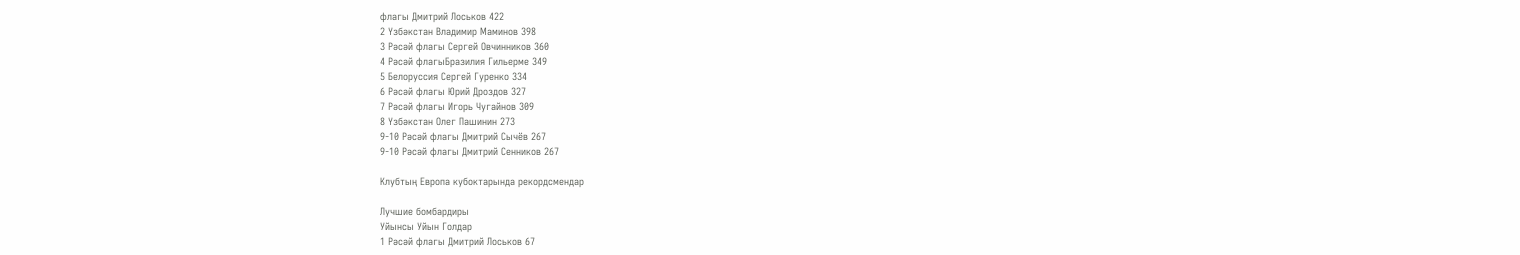флагы Дмитрий Лоськов 422
2 Үзбәкстан Владимир Маминов 398
3 Рәсәй флагы Сергей Овчинников 360
4 Рәсәй флагыБразилия Гильерме 349
5 Белоруссия Сергей Гуренко 334
6 Рәсәй флагы Юрий Дроздов 327
7 Рәсәй флагы Игорь Чугайнов 309
8 Үзбәкстан Олег Пашинин 273
9-10 Рәсәй флагы Дмитрий Сычёв 267
9-10 Рәсәй флагы Дмитрий Сенников 267

Клубтың Европа кубоктарында рекордсмендар

Лучшие бомбардиры
Уйынсы Уйын Голдар
1 Рәсәй флагы Дмитрий Лоськов 67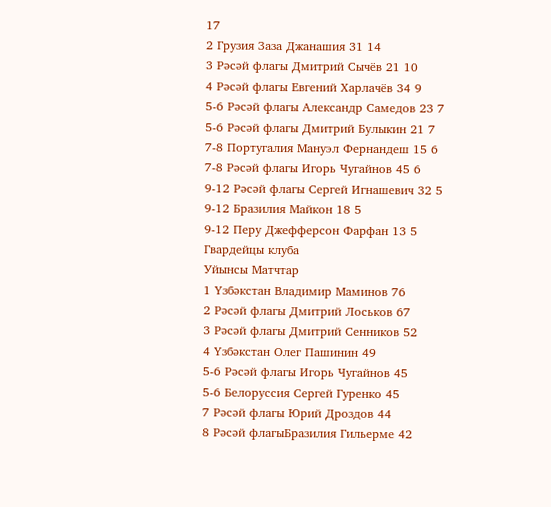17
2 Грузия Заза Джанашия 31 14
3 Рәсәй флагы Дмитрий Сычёв 21 10
4 Рәсәй флагы Евгений Харлачёв 34 9
5-6 Рәсәй флагы Александр Самедов 23 7
5-6 Рәсәй флагы Дмитрий Булыкин 21 7
7-8 Португалия Мануэл Фернандеш 15 6
7-8 Рәсәй флагы Игорь Чугайнов 45 6
9-12 Рәсәй флагы Сергей Игнашевич 32 5
9-12 Бразилия Майкон 18 5
9-12 Перу Джефферсон Фарфан 13 5
Гвардейцы клуба
Уйынсы Матчтар
1 Үзбәкстан Владимир Маминов 76
2 Рәсәй флагы Дмитрий Лоськов 67
3 Рәсәй флагы Дмитрий Сенников 52
4 Үзбәкстан Олег Пашинин 49
5-6 Рәсәй флагы Игорь Чугайнов 45
5-6 Белоруссия Сергей Гуренко 45
7 Рәсәй флагы Юрий Дроздов 44
8 Рәсәй флагыБразилия Гильерме 42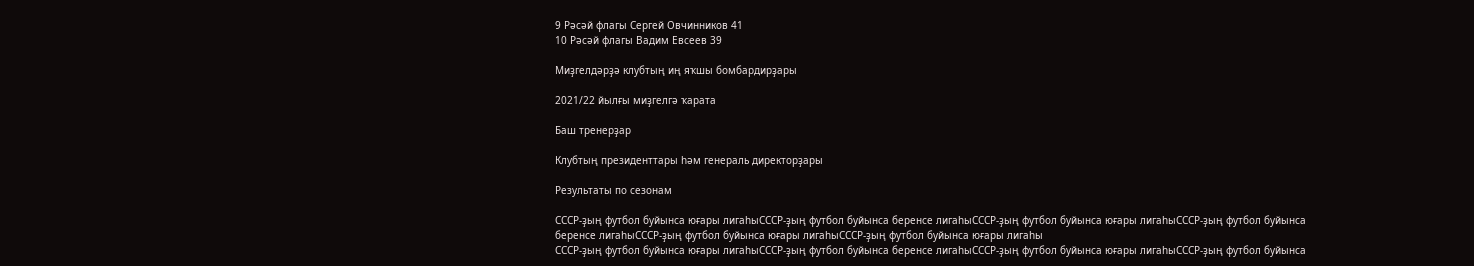9 Рәсәй флагы Сергей Овчинников 41
10 Рәсәй флагы Вадим Евсеев 39

Миҙгелдәрҙә клубтың иң яҡшы бомбардирҙары

2021/22 йылғы миҙгелгә ҡарата

Баш тренерҙар

Клубтың президенттары һәм генераль директорҙары

Результаты по сезонам

СССР-ҙың футбол буйынса юғары лигаһыСССР-ҙың футбол буйынса беренсе лигаһыСССР-ҙың футбол буйынса юғары лигаһыСССР-ҙың футбол буйынса беренсе лигаһыСССР-ҙың футбол буйынса юғары лигаһыСССР-ҙың футбол буйынса юғары лигаһы
СССР-ҙың футбол буйынса юғары лигаһыСССР-ҙың футбол буйынса беренсе лигаһыСССР-ҙың футбол буйынса юғары лигаһыСССР-ҙың футбол буйынса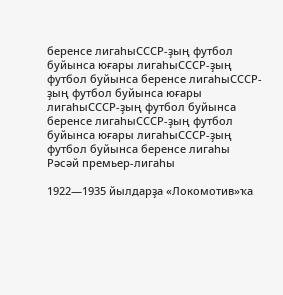беренсе лигаһыСССР-ҙың футбол буйынса юғары лигаһыСССР-ҙың футбол буйынса беренсе лигаһыСССР-ҙың футбол буйынса юғары лигаһыСССР-ҙың футбол буйынса беренсе лигаһыСССР-ҙың футбол буйынса юғары лигаһыСССР-ҙың футбол буйынса беренсе лигаһы
Рәсәй премьер-лигаһы

1922—1935 йылдарҙа «Локомотив»ҡа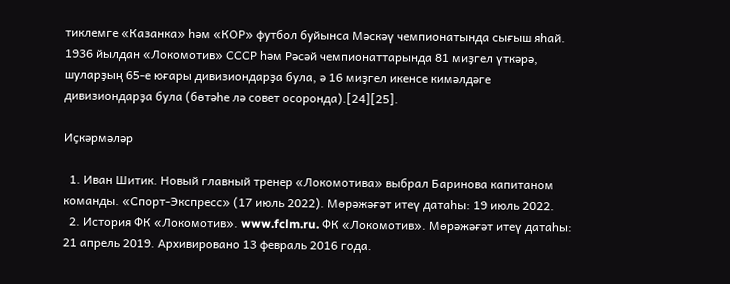тиклемге «Казанка» һәм «КОР» футбол буйынса Мәскәү чемпионатында сығыш яһай. 1936 йылдан «Локомотив» СССР һәм Рәсәй чемпионаттарында 81 миҙгел үткәрә, шуларҙың 65-е юғары дивизиондарҙа була, ә 16 миҙгел икенсе кимәлдәге дивизиондарҙа була (бөтәһе лә совет осоронда).[24][25].

Иҫкәрмәләр

  1. Иван Шитик. Новый главный тренер «Локомотива» выбрал Баринова капитаном команды. «Спорт-Экспресс» (17 июль 2022). Мөрәжәғәт итеү датаһы: 19 июль 2022.
  2. История ФК «Локомотив». www.fclm.ru. ФК «Локомотив». Мөрәжәғәт итеү датаһы: 21 апрель 2019. Архивировано 13 февраль 2016 года.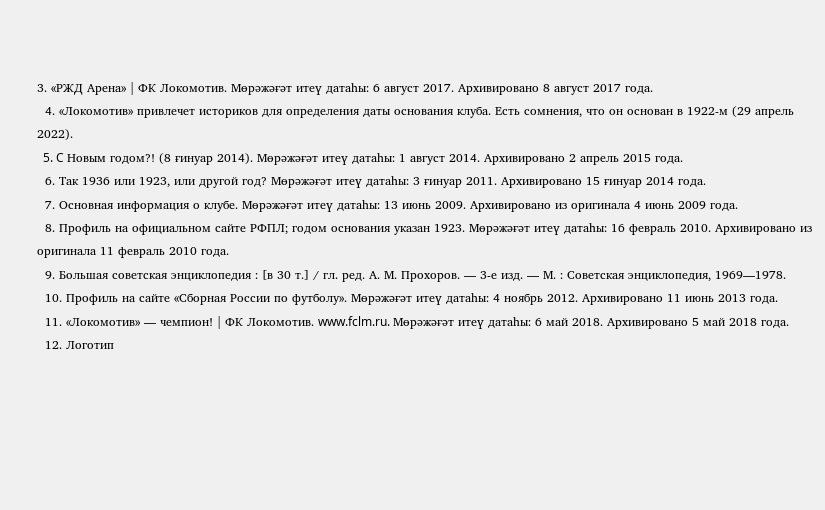3. «РЖД Арена» | ФК Локомотив. Мөрәжәғәт итеү датаһы: 6 август 2017. Архивировано 8 август 2017 года.
  4. «Локомотив» привлечет историков для определения даты основания клуба. Есть сомнения, что он основан в 1922-м (29 апрель 2022).
  5. C Новым годом?! (8 ғинуар 2014). Мөрәжәғәт итеү датаһы: 1 август 2014. Архивировано 2 апрель 2015 года.
  6. Так 1936 или 1923, или другой год? Мөрәжәғәт итеү датаһы: 3 ғинуар 2011. Архивировано 15 ғинуар 2014 года.
  7. Основная информация о клубе. Мөрәжәғәт итеү датаһы: 13 июнь 2009. Архивировано из оригинала 4 июнь 2009 года.
  8. Профиль на официальном сайте РФПЛ; годом основания указан 1923. Мөрәжәғәт итеү датаһы: 16 февраль 2010. Архивировано из оригинала 11 февраль 2010 года.
  9. Большая советская энциклопедия : [в 30 т.] / гл. ред. А. М. Прохоров. — 3-е изд. — М. : Советская энциклопедия, 1969—1978.
  10. Профиль на сайте «Сборная России по футболу». Мөрәжәғәт итеү датаһы: 4 ноябрь 2012. Архивировано 11 июнь 2013 года.
  11. «Локомотив» — чемпион! | ФК Локомотив. www.fclm.ru. Мөрәжәғәт итеү датаһы: 6 май 2018. Архивировано 5 май 2018 года.
  12. Логотип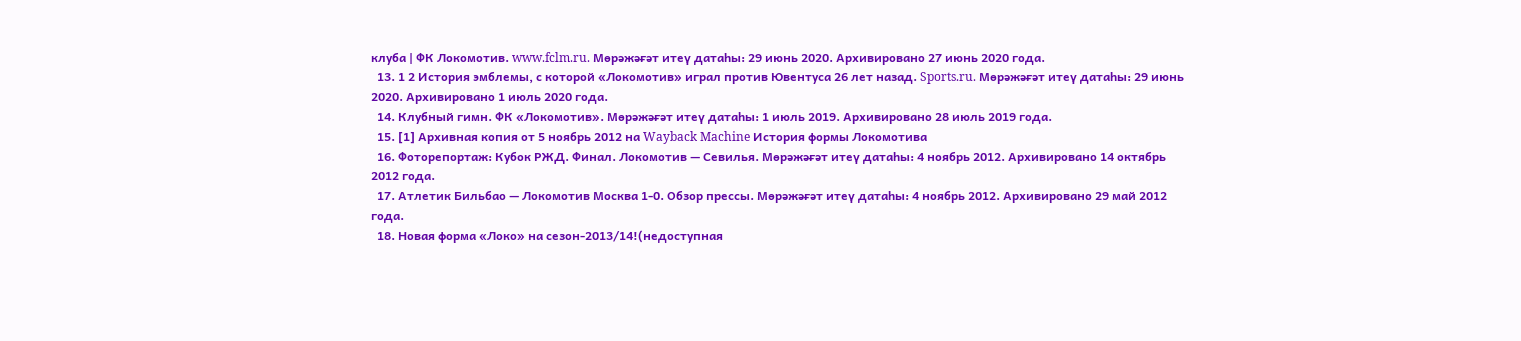клуба | ФК Локомотив. www.fclm.ru. Мөрәжәғәт итеү датаһы: 29 июнь 2020. Архивировано 27 июнь 2020 года.
  13. 1 2 История эмблемы, с которой «Локомотив» играл против Ювентуса 26 лет назад. Sports.ru. Мөрәжәғәт итеү датаһы: 29 июнь 2020. Архивировано 1 июль 2020 года.
  14. Клубный гимн. ФК «Локомотив». Мөрәжәғәт итеү датаһы: 1 июль 2019. Архивировано 28 июль 2019 года.
  15. [1] Архивная копия от 5 ноябрь 2012 на Wayback Machine История формы Локомотива
  16. Фоторепортаж: Кубок РЖД. Финал. Локомотив — Севилья. Мөрәжәғәт итеү датаһы: 4 ноябрь 2012. Архивировано 14 октябрь 2012 года.
  17. Атлетик Бильбао — Локомотив Москва 1-0. Обзор прессы. Мөрәжәғәт итеү датаһы: 4 ноябрь 2012. Архивировано 29 май 2012 года.
  18. Новая форма «Локо» на сезон-2013/14!(недоступная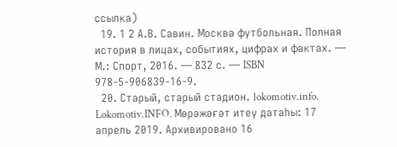ссылка)
  19. 1 2 А.В. Савин. Москва футбольная. Полная история в лицах, событиях, цифрах и фактах. — М.: Спорт, 2016. — 832 с. — ISBN 978-5-906839-16-9.
  20. Старый, старый стадион. lokomotiv.info. Lokomotiv.INFO. Мөрәжәғәт итеү датаһы: 17 апрель 2019. Архивировано 16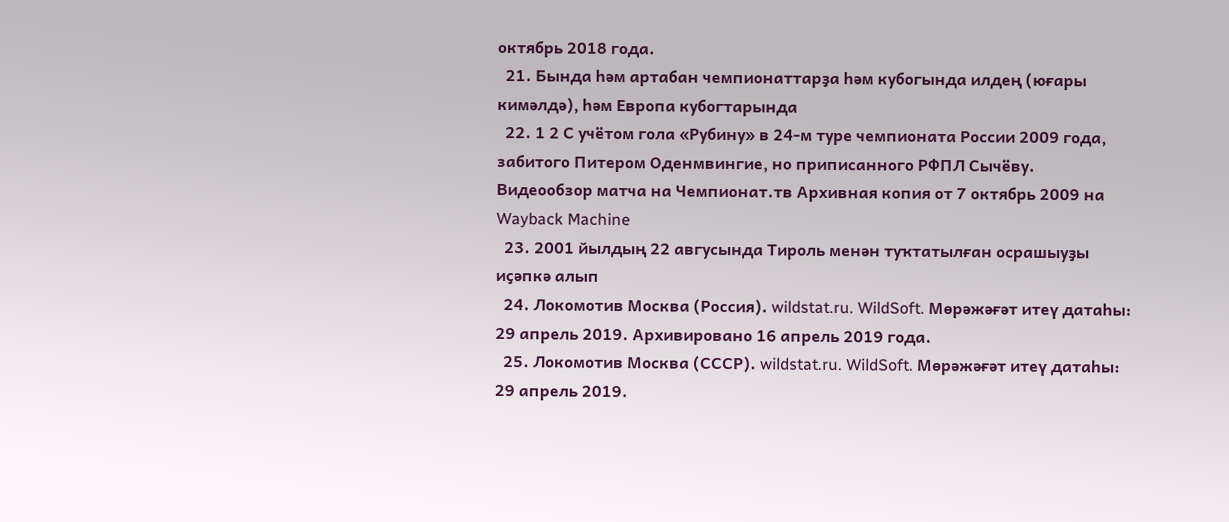октябрь 2018 года.
  21. Бында һәм артабан чемпионаттарҙа һәм кубогында илдең (юғары кимәлдә), һәм Европа кубогтарында
  22. 1 2 С учётом гола «Рубину» в 24-м туре чемпионата России 2009 года, забитого Питером Оденмвингие, но приписанного РФПЛ Сычёву. Видеообзор матча на Чемпионат.тв Архивная копия от 7 октябрь 2009 на Wayback Machine
  23. 2001 йылдың 22 авгусында Тироль менән туҡтатылған осрашыуҙы иҫәпкә алып
  24. Локомотив Москва (Россия). wildstat.ru. WildSoft. Мөрәжәғәт итеү датаһы: 29 апрель 2019. Архивировано 16 апрель 2019 года.
  25. Локомотив Москва (СССР). wildstat.ru. WildSoft. Мөрәжәғәт итеү датаһы: 29 апрель 2019.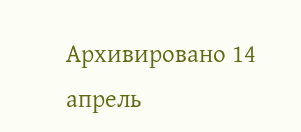Архивировано 14 апрель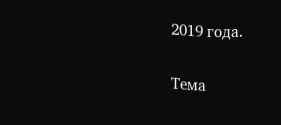2019 года.

Тема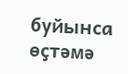буйынса өҫтәмә